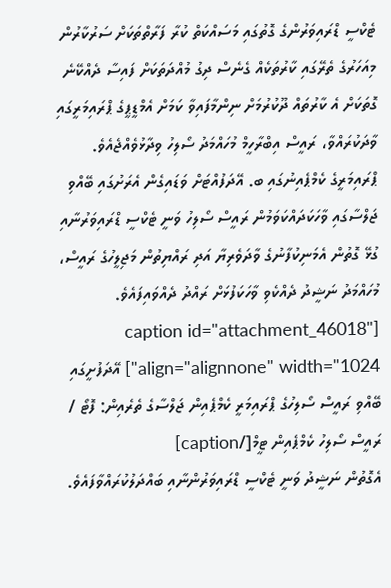ޓެކްސީ ޑްރައިވަރުންގެ ގޮތުގައި މަސައްކަތް ކުރާ ފަރާތްތަކަށް ސަރުކާރުން މިއަހަރުގެ ތެރޭގައި ކާރުތަކެއް ގެނެސް ދިގު މުއްދަތަކަށް ފައިސާ ދެއްކޭނެ ގޮތަކަށް އެ ކާރުތައް ދޫކުރުމަށް ނިންމާފައިވާ ކަމަށް އެމްޑީޕީގެ ޕްރައިމަރީގައި ވާދަކުރައްވާ، ރައީސް އިބްރާހީމް މުހައްމަދު ސޯލިހު ވިދާޅުވެއްޖެއެވެ.
ޕްރައިމަރީގެ ކެމްޕެއިނުގައި ބ. އޭދަފުއްޓަށް ވަޑައިގެން އެރަށުގައި ބޭއްވި ޖަލްސާގައި ވާހަކަދައްކަވަމުން ރައީސް ސޯލިހު ވަނީ ޓެކްސީ ޑްރައިވަރުނާއި ގުޅޭ ގޮތުން އެމަނިކުފާނުގެ ވާދަވެރިޔާ އަދި ރައްޔިތުން މަޖިލީހުގެ ރައީސް، މުހައްމަދު ނަޝީދު ދެއްކެވި ވާހަކަފުޅަށް ރައްދު ދެއްވައިފައެވެ.
[caption id="attachment_46018" align="alignnone" width="1024"] އޭދަފުށީގައި ބޭއްވި ރައީސް ސޯލިހުގެ ޕްރައިމަރީ ކެމްޕެއިން ޖަލްސާގެ ތެރެއިން: ފޮޓޯ / ރައީސް ސޯލިހު ކެމްޕެއިން ޓީމް[/caption]
އެގޮތުން ނަޝީދު ވަނީ ޓެކްސީ ޑްރައިވަރުންނާއި ބައްދަލުކުރައްވާފައެވެ.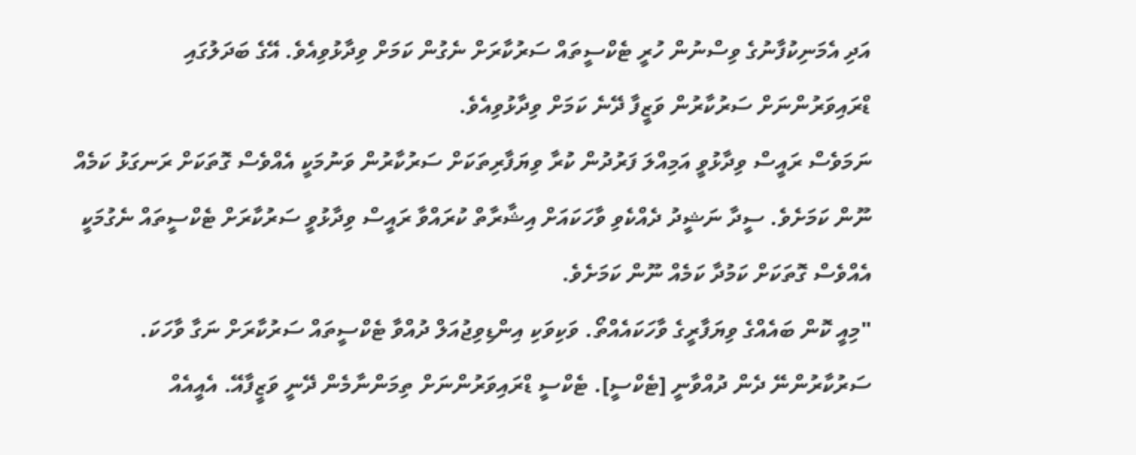އަދި އެމަނިކުފާނުގެ ވިސްނުން ހުރީ ޓެކްސީތައް ސަރުކާރަށް ނެގުން ކަމަށް ވިދާޅުވިއެވެ. އޭގެ ބަދަލުގައި ޑްރައިވަރުންނަށް ސަރުކާރުން ވަޒީފާ ދޭނެ ކަމަށް ވިދާޅުވިއެވެ.
ނަމަވެސް ރައީސް ވިދާޅުވީ އަމިއްލަ ފަރުދުން ކުރާ ވިޔަފާރިތަކަށް ސަރުކާރުން ވަނުމަކީ އެއްވެސް ގޮތަކަށް ރަނގަޅު ކަމެއް ނޫން ކަމަށެވެ. ސީދާ ނަޝީދު ދެއްކެވި ވާހަކައަށް އިޝާރާތް ކުރައްވާ ރައީސް ވިދާޅުވީ ސަރުކާރަށް ޓެކްސީތައް ނެގުމަކީ އެއްވެސް ގޮތަކަށް ކަމުދާ ކަމެއް ނޫން ކަމަށެވެ.
"މިއީ ކޮން ބައެއްގެ ވިޔަފާރީގެ ވާހަކައެއްތޯ. ވަކިވަކި އިންޑިވިޖުއަލް ދުއްވާ ޓެކްސީތައް ސަރުކާރަށް ނަގާ ވާހަކަ. ސަރުކާރުންނޭ ދެން ދުއްވާނީ [ޓެކްސީ]. ޓެކްސީ ޑްރައިވަރުންނަށް ތިމަންނާމެން ދޭނީ ވަޒީފާއޭ. އެއީއެއް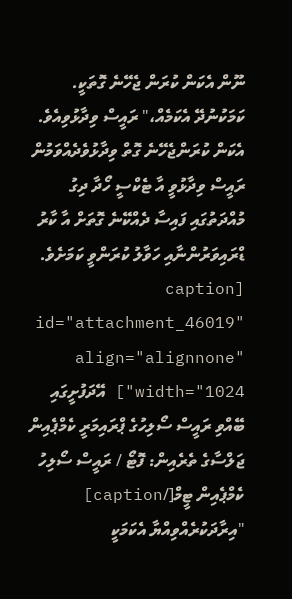ނޫން އެކަން ކުރަން ޖެހޭނެ ގޮތަކީ. ކަމަކުނުދޭ އެކަމެއް،" ރައީސް ވިދާޅުވިއެވެ.
އެކަން ކުރަންޖެހޭނެ ގޮތް ވިދާޅުވެދެއްވަމުން ރައީސް ވިދާޅުވީ އާ ޓެކްސީ ހޯދާ ދިގު މުއްދަތުގައި ފައިސާ ދެއްކޭނެ ގޮތަށް އާ ކާރު ޑްރައިވަރުންނާއި ހަވާލު ކުރަންވީ ކަމަށެވެ.
[caption id="attachment_46019" align="alignnone" width="1024"] އޭދަފުށީގައި ބޭއްވި ރައީސް ސޯލިހުގެ ޕްރައިމަރީ ކެމްޕެއިން ޖަލްސާގެ ތެރެއިން: ފޮޓޯ / ރައީސް ސޯލިހު ކެމްޕެއިން ޓީމް[/caption]
"އިރާދަކުރެއްވިއްޔާ އެކަމަކީ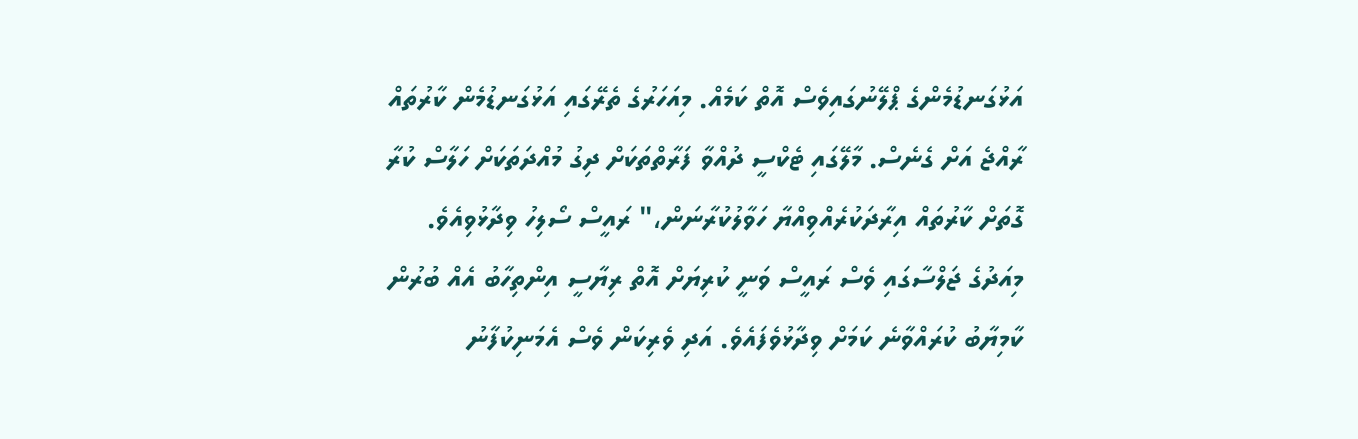އަޅުގަނޑުމެންގެ ޕްލޭނުގައިވެސް އޮތް ކަމެއް. މިއަހަރުގެ ތެރޭގައި އަޅުގަނޑުމެން ކާރުތައް ރާއްޖެ އަށް ގެނެސް. މާލޭގައި ޓެކްސީ ދުއްވާ ފަރާތްތަކަށް ދިގު މުއްދަތަކަށް ހަލާސް ކުރާ ގޮތަށް ކާރުތައް އިރާދަކުރެއްވިއްޔާ ހަވާލުކުރާނަން،" ރައީސް ސޯލިހު ވިދާޅުވިއެވެ.
މިއަދުގެ ޖަލްސާގައި ވެސް ރައީސް ވަނީ ކުރިޔަށް އޮތް ރިޔާސީ އިންތިހާބު އެއް ބުރުން ކާމިޔާބު ކުރައްވާނެ ކަމަށް ވިދާޅުވެފައެވެ. އަދި ވެރިކަން ވެސް އެމަނިކުފާނު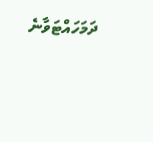ދަމަހައްޓަވާނެ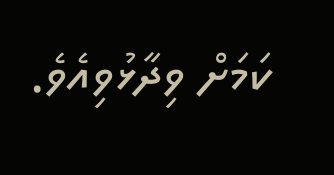ކަމަށް ވިދާޅުވިއެވެ.